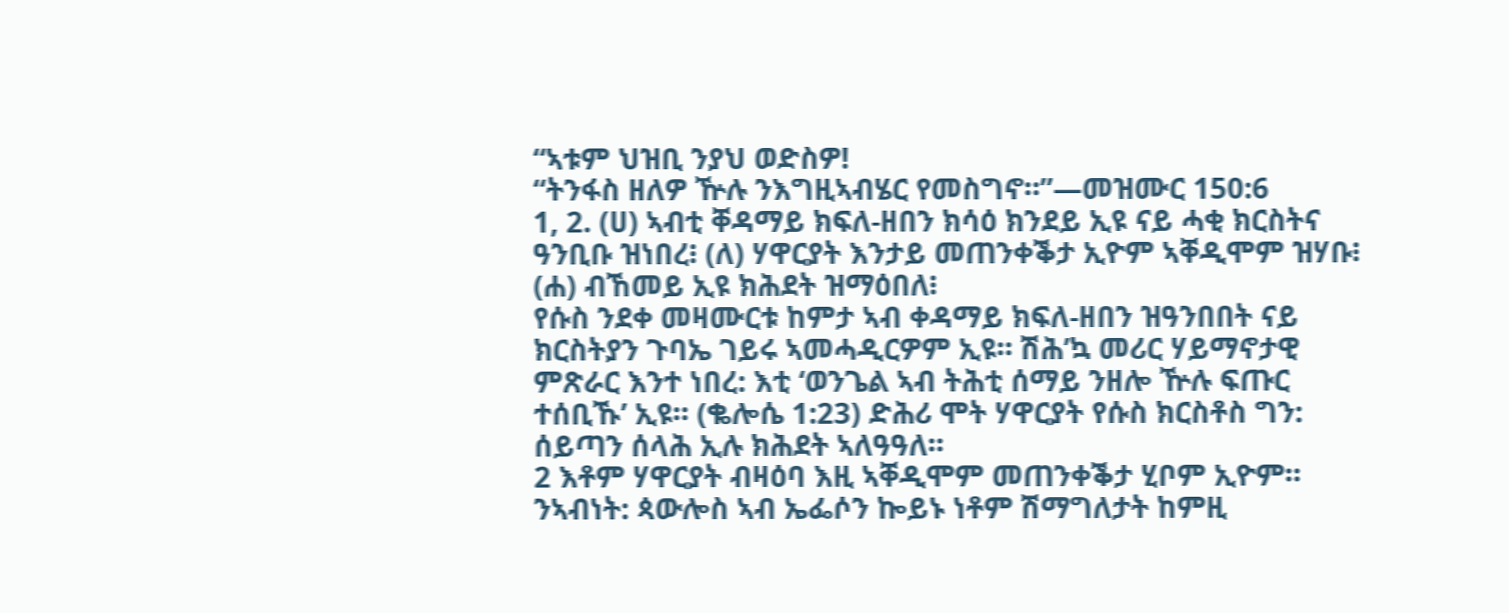“ኣቱም ህዝቢ ንያህ ወድስዎ!
“ትንፋስ ዘለዎ ዅሉ ንእግዚኣብሄር የመስግኖ።”—መዝሙር 150:6
1, 2. (ሀ) ኣብቲ ቐዳማይ ክፍለ-ዘበን ክሳዕ ክንደይ ኢዩ ናይ ሓቂ ክርስትና ዓንቢቡ ዝነበረ፧ (ለ) ሃዋርያት እንታይ መጠንቀቕታ ኢዮም ኣቐዲሞም ዝሃቡ፧ (ሐ) ብኸመይ ኢዩ ክሕደት ዝማዕበለ፧
የሱስ ንደቀ መዛሙርቱ ከምታ ኣብ ቀዳማይ ክፍለ-ዘበን ዝዓንበበት ናይ ክርስትያን ጉባኤ ገይሩ ኣመሓዲርዎም ኢዩ። ሽሕ’ኳ መሪር ሃይማኖታዊ ምጽራር እንተ ነበረ: እቲ ‘ወንጌል ኣብ ትሕቲ ሰማይ ንዘሎ ዅሉ ፍጡር ተሰቢኹ’ ኢዩ። (ቈሎሴ 1:23) ድሕሪ ሞት ሃዋርያት የሱስ ክርስቶስ ግን: ሰይጣን ሰላሕ ኢሉ ክሕደት ኣለዓዓለ።
2 እቶም ሃዋርያት ብዛዕባ እዚ ኣቐዲሞም መጠንቀቕታ ሂቦም ኢዮም። ንኣብነት: ጳውሎስ ኣብ ኤፌሶን ኰይኑ ነቶም ሽማግለታት ከምዚ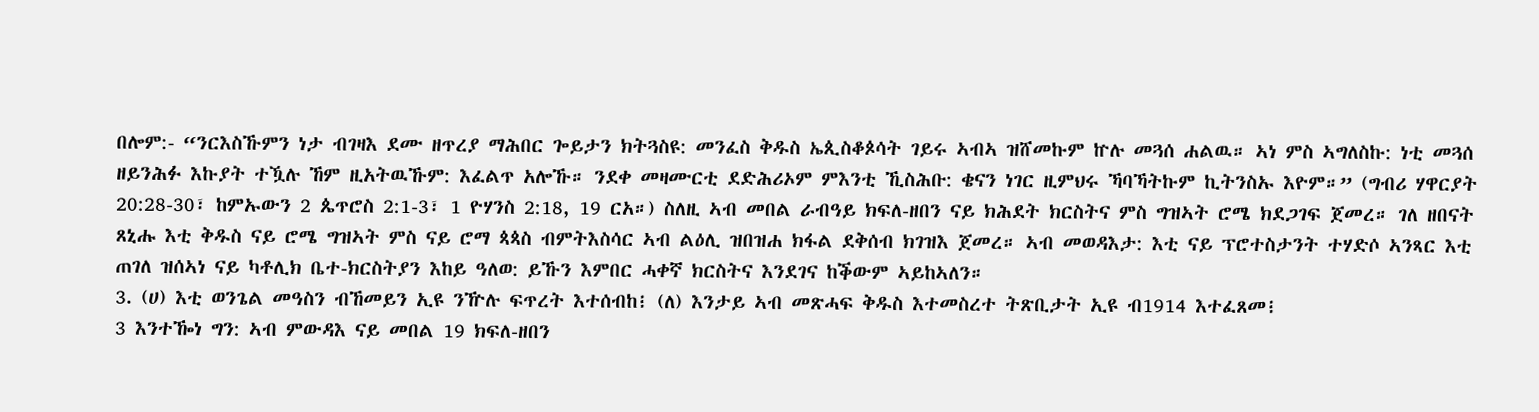በሎም:- “ንርእስኹምን ነታ ብገዛእ ደሙ ዘጥረያ ማሕበር ጐይታን ክትጓስዩ: መንፈስ ቅዱስ ኤጲስቆጶሳት ገይሩ ኣብኣ ዝሸመኩም ኵሉ መጓሰ ሐልዉ። ኣነ ምስ ኣግለስኩ: ነቲ መጓሰ ዘይንሕፉ እኩያት ተዃሉ ኸም ዚአትዉኹም: እፈልጥ አሎኹ። ንደቀ መዛሙርቲ ደድሕሪኦም ምእንቲ ኺስሕቡ: ቄናን ነገር ዚምህሩ ኻባኻትኩም ኪትንስኡ እዮም።” (ግብሪ ሃዋርያት 20:28-30፣ ከምኡውን 2 ጴጥሮስ 2:1-3፣ 1 ዮሃንስ 2:18, 19 ርአ።) ስለዚ ኣብ መበል ራብዓይ ክፍለ-ዘበን ናይ ክሕደት ክርስትና ምስ ግዝኣት ሮሜ ክደጋገፍ ጀመረ። ገለ ዘበናት ጸኒሑ እቲ ቅዱስ ናይ ሮሜ ግዝኣት ምስ ናይ ሮማ ጳጳስ ብምትእስሳር ኣብ ልዕሊ ዝበዝሐ ክፋል ደቅሰብ ክገዝእ ጀመረ። ኣብ መወዳእታ: እቲ ናይ ፕሮተስታንት ተሃድሶ ኣንጻር እቲ ጠገለ ዝሰኣነ ናይ ካቶሊክ ቤተ-ክርስትያን እከይ ዓለወ: ይኹን እምበር ሓቀኛ ክርስትና እንደገና ከቕውም ኣይከኣለን።
3. (ሀ) እቲ ወንጌል መዓስን ብኸመይን ኢዩ ንዅሉ ፍጥረት እተሰብከ፧ (ለ) እንታይ ኣብ መጽሓፍ ቅዱስ እተመስረተ ትጽቢታት ኢዩ ብ1914 እተፈጸመ፧
3 እንተዀነ ግን: ኣብ ምውዳእ ናይ መበል 19 ክፍለ-ዘበን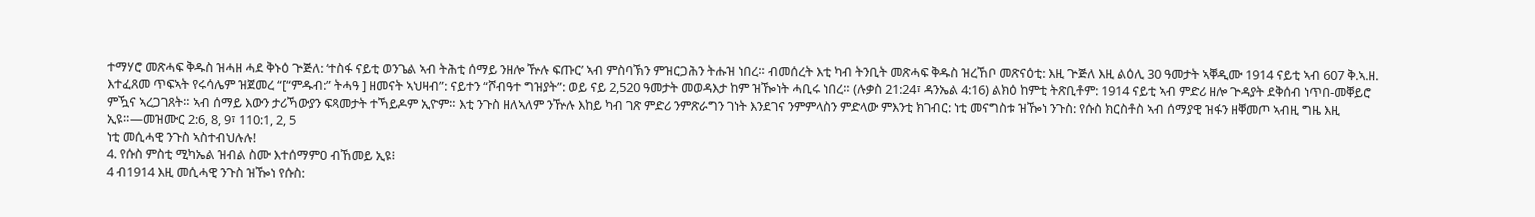ተማሃሮ መጽሓፍ ቅዱስ ዝሓዘ ሓደ ቅኑዕ ጕጅለ: ‘ተስፋ ናይቲ ወንጌል ኣብ ትሕቲ ሰማይ ንዘሎ ዅሉ ፍጡር’ ኣብ ምስባኽን ምዝርጋሕን ትሑዝ ነበረ። ብመሰረት እቲ ካብ ትንቢት መጽሓፍ ቅዱስ ዝረኸቦ መጽናዕቲ: እዚ ጕጅለ እዚ ልዕሊ 30 ዓመታት ኣቐዲሙ 1914 ናይቲ ኣብ 607 ቅ.ኣ.ዘ. እተፈጸመ ጥፍኣት የሩሳሌም ዝጀመረ “[“ምዱብ:” ትሓዓ ] ዘመናት ኣህዛብ”: ናይተን “ሾብዓተ ግዝያት”: ወይ ናይ 2,520 ዓመታት መወዳእታ ከም ዝዀነት ሓቢሩ ነበረ። (ሉቃስ 21:24፣ ዳንኤል 4:16) ልክዕ ከምቲ ትጽቢቶም: 1914 ናይቲ ኣብ ምድሪ ዘሎ ጕዳያት ደቅሰብ ነጥበ-መቐይሮ ምዃና ኣረጋገጸት። ኣብ ሰማይ እውን ታሪኻውያን ፍጻመታት ተኻይዶም ኢዮም። እቲ ንጉስ ዘለኣለም ንዅሉ እከይ ካብ ገጽ ምድሪ ንምጽራግን ገነት እንደገና ንምምላስን ምድላው ምእንቲ ክገብር: ነቲ መናግስቱ ዝዀነ ንጉስ: የሱስ ክርስቶስ ኣብ ሰማያዊ ዝፋን ዘቐመጦ ኣብዚ ግዜ እዚ ኢዩ።—መዝሙር 2:6, 8, 9፣ 110:1, 2, 5
ነቲ መሲሓዊ ንጉስ ኣስተብህሉሉ!
4. የሱስ ምስቲ ሚካኤል ዝብል ስሙ እተሰማምዐ ብኸመይ ኢዩ፧
4 ብ1914 እዚ መሲሓዊ ንጉስ ዝዀነ የሱስ: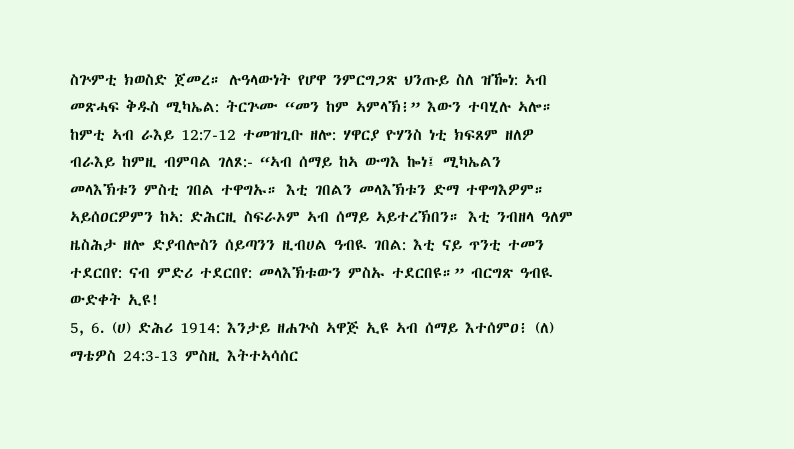ስጕምቲ ክወስድ ጀመረ። ሉዓላውነት የሆዋ ንምርግጋጽ ህንጡይ ስለ ዝዀነ: ኣብ መጽሓፍ ቅዱስ ሚካኤል: ትርጕሙ “መን ከም ኣምላኽ፧” እውን ተባሂሉ ኣሎ። ከምቲ ኣብ ራእይ 12:7-12 ተመዝጊቡ ዘሎ: ሃዋርያ ዮሃንስ ነቲ ክፍጸም ዘለዎ ብራእይ ከምዚ ብምባል ገለጾ:- “ኣብ ሰማይ ከኣ ውግእ ኰነ፤ ሚካኤልን መላእኽቱን ምስቲ ገበል ተዋግኡ። እቲ ገበልን መላእኽቱን ድማ ተዋግእዎም። ኣይሰዐርዎምን ከኣ: ድሕርዚ ስፍራኦም ኣብ ሰማይ ኣይተረኽበን። እቲ ንብዘላ ዓለም ዜስሕታ ዘሎ ድያብሎስን ሰይጣንን ዚብሀል ዓብዪ ገበል: እቲ ናይ ጥንቲ ተመን ተደርበየ: ናብ ምድሪ ተደርበየ: መላእኽቱውን ምስኡ ተደርበዩ።” ብርግጽ ዓብዪ ውድቀት ኢዩ!
5, 6. (ሀ) ድሕሪ 1914: እንታይ ዘሐጕስ ኣዋጅ ኢዩ ኣብ ሰማይ እተሰምዐ፧ (ለ) ማቴዎስ 24:3-13 ምስዚ እትተኣሳሰር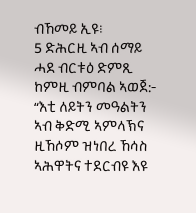ብኸመይ ኢዩ፧
5 ድሕርዚ ኣብ ሰማይ ሓደ ብርቱዕ ድምጺ ከምዚ ብምባል ኣወጀ:- “እቲ ለይትን መዓልትን ኣብ ቅድሚ ኣምላኽና ዚኸሶም ዝነበረ ኸሳስ ኣሕዋትና ተደርብዩ እዩ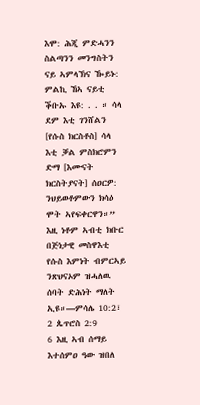እሞ: ሕጂ ምድሓንን ስልጣንን መንግስትን ናይ ኣምላኽና ዀይኑ: ምልኪ ኸኣ ናይቲ ቕቡኡ እዩ: . . ። ሳላ ደም እቲ ገንሸልን [የሱስ ክርስቶስ] ሳላ እቲ ቓል ምስክሮምን ድማ [እሙናት ክርስትያናት] ሰዐርዎ: ንህይወቶምውን ክሳዕ ሞት ኣየፍቀርዋን።” እዚ ነቶም ኣብቲ ክቡር በጅነታዊ መስዋእቲ የሱስ እምነት ብምርኣይ ንጽህናኦም ዝሓለዉ ሰባት ድሕነት ማለት ኢዩ።—ምሳሌ 10:2፣ 2 ጴጥሮስ 2:9
6 እዚ ኣብ ሰማይ እተሰምዐ ዓው ዝበለ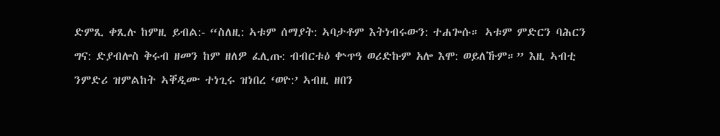ድምጺ ቀጺሉ ከምዚ ይብል:- “ስለዚ: ኣቱም ሰማያት: ኣባታቶም እትነብሩውን: ተሐጐሱ። ኣቱም ምድርን ባሕርን ግና: ድያብሎስ ቅሩብ ዘመን ከም ዘለዎ ፈሊጡ: ብብርቱዕ ቍጥዓ ወሪድኩም አሎ እሞ: ወይለኹም።” እዚ ኣብቲ ንምድሪ ዝምልከት ኣቐዲሙ ተነጊሩ ዝነበረ ‘ወዮ:’ ኣብዚ ዘበን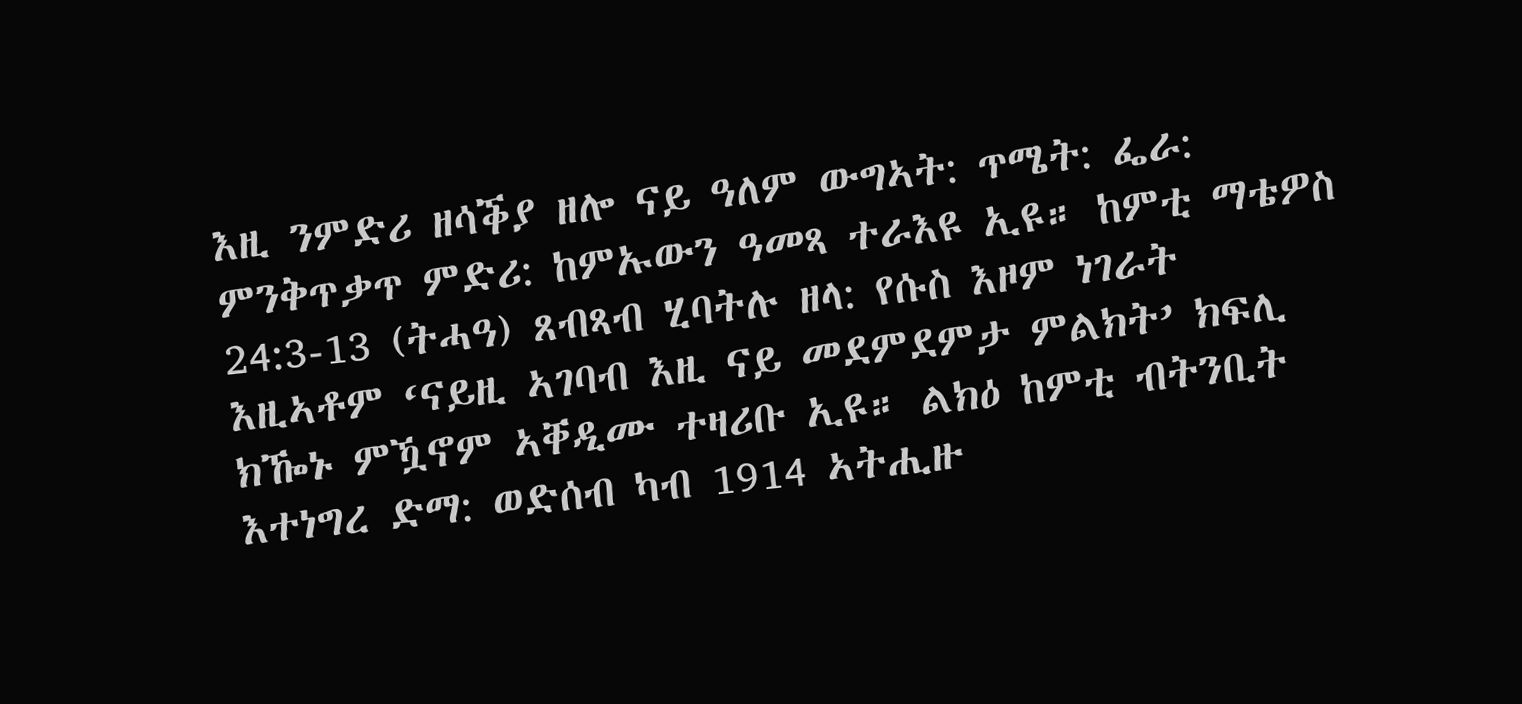እዚ ንምድሪ ዘሳቕያ ዘሎ ናይ ዓለም ውግኣት: ጥሜት: ፌራ: ምንቅጥቃጥ ምድሪ: ከምኡውን ዓመጻ ተራእዩ ኢዩ። ከምቲ ማቴዎስ 24:3-13 (ትሓዓ) ጸብጻብ ሂባትሉ ዘላ: የሱስ እዞም ነገራት እዚኣቶም ‘ናይዚ ኣገባብ እዚ ናይ መደምደምታ ምልክት’ ክፍሊ ክዀኑ ምዃኖም ኣቐዲሙ ተዛሪቡ ኢዩ። ልክዕ ከምቲ ብትንቢት እተነግረ ድማ: ወድሰብ ካብ 1914 ኣትሒዙ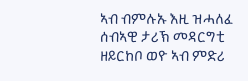ኣብ ብምሉኡ እዚ ዝሓለፈ ሰብኣዊ ታሪኽ መዳርግቲ ዘይርከቦ ወዮ ኣብ ምድሪ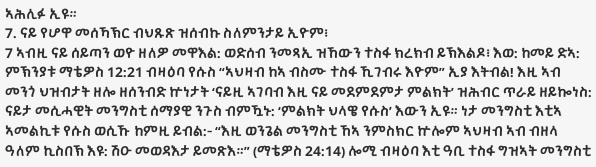ኣሕሊፉ ኢዩ።
7. ናይ የሆዋ መሰኻኽር ብህጹጽ ዝሰብኩ ስለምንታይ ኢዮም፧
7 ኣብዚ ናይ ሰይጣን ወዮ ዘለዎ መዋእል: ወድሰብ ንመጻኢ ዝኸውን ተስፋ ክረክብ ይኽእልዶ፧ እወ: ከመይ ድኣ: ምኽንያቱ ማቴዎስ 12:21 ብዛዕባ የሱስ “ኣህዛብ ከኣ ብስሙ ተስፋ ኺገብሩ እዮም” ኢያ እትብል! እዚ ኣብ መንጎ ህዝብታት ዘሎ ዘሰንብድ ኵነታት ‘ናይዚ ኣገባብ እዚ ናይ መደምደምታ ምልክት’ ዝሕብር ጥራይ ዘይኰነስ: ናይታ መሲሓዊት መንግስቲ ሰማያዊ ንጉስ ብምዃኑ: ‘ምልክት ህላዌ የሱስ’ እውን ኢዩ። ነታ መንግስቲ እቲኣ ኣመልኪቱ የሱስ ወሲኹ ከምዚ ይብል:- “እዚ ወንጌል መንግስቲ ኸኣ ንምስክር ኵሎም ኣህዛብ ኣብ ብዘላ ዓለም ኪስበኽ እዩ: ሽዑ መወዳእታ ይመጽእ።” (ማቴዎስ 24:14) ሎሚ ብዛዕባ እቲ ዓቢ ተስፋ ግዝኣት መንግስቲ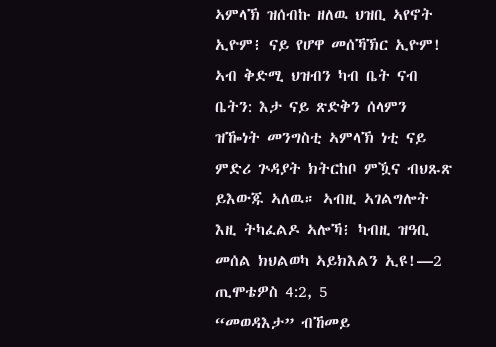ኣምላኽ ዝሰብኩ ዘለዉ ህዝቢ ኣየኖት ኢዮም፧ ናይ የሆዋ መሰኻኽር ኢዮም! ኣብ ቅድሚ ህዝብን ካብ ቤት ናብ ቤትን: እታ ናይ ጽድቅን ሰላምን ዝዀነት መንግስቲ ኣምላኽ ነቲ ናይ ምድሪ ጕዳያት ክትርከቦ ምዃና ብህጹጽ ይእውጁ ኣለዉ። ኣብዚ ኣገልግሎት እዚ ትካፈልዶ ኣሎኻ፧ ካብዚ ዝዓቢ መሰል ክህልወካ ኣይክእልን ኢዩ!—2 ጢሞቴዎስ 4:2, 5
“መወዳእታ” ብኸመይ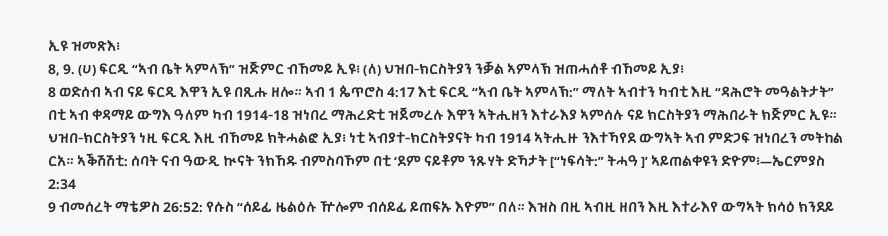ኢዩ ዝመጽእ፧
8, 9. (ሀ) ፍርዲ “ኣብ ቤት ኣምላኽ” ዝጅምር ብኸመይ ኢዩ፧ (ለ) ህዝበ-ክርስትያን ንቓል ኣምላኽ ዝጠሓሰቶ ብኸመይ ኢያ፧
8 ወድሰብ ኣብ ናይ ፍርዲ እዋን ኢዩ በጺሑ ዘሎ። ኣብ 1 ጴጥሮስ 4:17 እቲ ፍርዲ “ኣብ ቤት ኣምላኽ:” ማለት ኣብተን ካብቲ እዚ “ዳሕሮት መዓልትታት” በቲ ኣብ ቀዳማይ ውግእ ዓለም ካብ 1914-18 ዝነበረ ማሕረድቲ ዝጀመረሉ እዋን ኣትሒዘን እተራእያ ኣምሰሉ ናይ ክርስትያን ማሕበራት ክጅምር ኢዩ። ህዝበ-ክርስትያን ነዚ ፍርዲ እዚ ብኸመይ ክትሓልፎ ኢያ፧ ነቲ ኣብያተ-ክርስትያናት ካብ 1914 ኣትሒዙ ንእተኻየደ ውግኣት ኣብ ምድጋፍ ዝነበረን መትከል ርአ። ኣቕሽሽቲ: ሰባት ናብ ዓውዲ ኲናት ንክኸዱ ብምስባኾም በቲ ‘ደም ናይቶም ንጹሃት ድኻታት [“ነፍሳት:” ትሓዓ ]’ ኣይጠልቀዩን ድዮም፧—ኤርምያስ 2:34
9 ብመሰረት ማቴዎስ 26:52: የሱስ “ሰይፊ ዜልዕሉ ዅሎም ብሰይፊ ይጠፍኡ እዮም” በለ። እዝስ በዚ ኣብዚ ዘበን እዚ እተራእየ ውግኣት ክሳዕ ክንደይ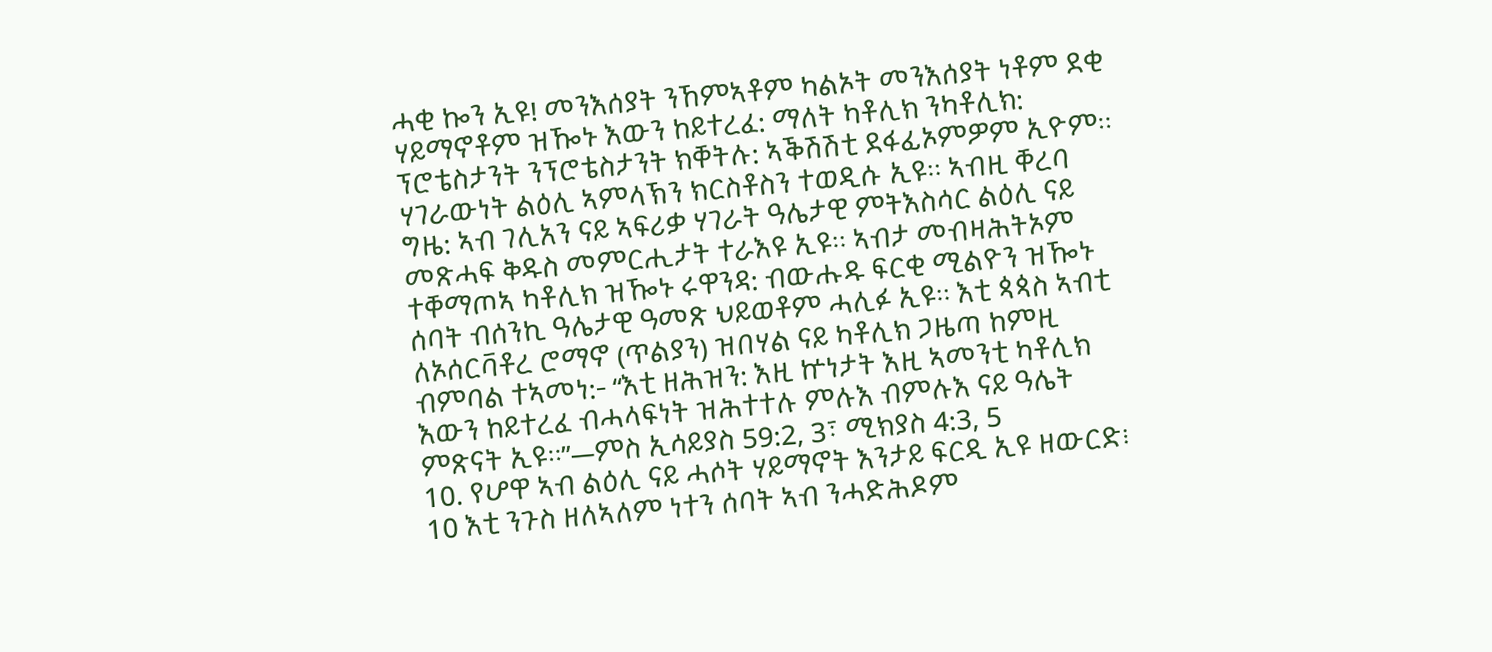ሓቂ ኰን ኢዩ! መንእሰያት ንኸምኣቶም ካልኦት መንእሰያት ነቶም ደቂ ሃይማኖቶም ዝዀኑ እውን ከይተረፈ: ማለት ካቶሊክ ንካቶሊክ: ፕሮቴስታንት ንፕሮቴስታንት ክቐትሉ: ኣቕሽሽቲ ደፋፊኦምዎም ኢዮም። ሃገራውነት ልዕሊ ኣምላኽን ክርስቶስን ተወዲሱ ኢዩ። ኣብዚ ቐረባ ግዜ: ኣብ ገሊአን ናይ ኣፍሪቃ ሃገራት ዓሌታዊ ምትእስሳር ልዕሊ ናይ መጽሓፍ ቅዱስ መምርሒታት ተራእዩ ኢዩ። ኣብታ መብዛሕትኦም ተቐማጦኣ ካቶሊክ ዝዀኑ ሩዋንዳ: ብውሑዱ ፍርቂ ሚልዮን ዝዀኑ ሰባት ብሰንኪ ዓሌታዊ ዓመጽ ህይወቶም ሓሊፉ ኢዩ። እቲ ጳጳስ ኣብቲ ለኦሰርቫቶረ ሮማኖ (ጥልያን) ዝበሃል ናይ ካቶሊክ ጋዜጣ ከምዚ ብምባል ተኣመነ:- “እቲ ዘሕዝን: እዚ ኵነታት እዚ ኣመንቲ ካቶሊክ እውን ከይተረፈ ብሓላፍነት ዝሕተተሉ ምሉእ ብምሉእ ናይ ዓሌት ምጽናት ኢዩ።”—ምስ ኢሳይያስ 59:2, 3፣ ሚክያስ 4:3, 5
10. የሆዋ ኣብ ልዕሊ ናይ ሓሶት ሃይማኖት እንታይ ፍርዲ ኢዩ ዘውርድ፧
10 እቲ ንጉስ ዘለኣለም ነተን ሰባት ኣብ ንሓድሕዶም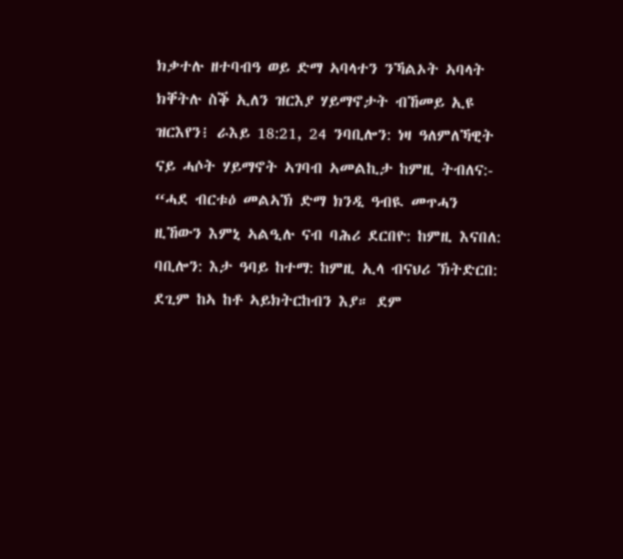ክቃተሉ ዘተባብዓ ወይ ድማ ኣባላተን ንኻልኦት ኣባላት ክቐትሉ ስቕ ኢለን ዝርእያ ሃይማኖታት ብኸመይ ኢዩ ዝርእየን፧ ራእይ 18:21, 24 ንባቢሎን: ነዛ ዓለምለኻዊት ናይ ሓሶት ሃይማኖት ኣገባብ ኣመልኪታ ከምዚ ትብለና:- “ሓደ ብርቱዕ መልኣኽ ድማ ክንዲ ዓብዪ መጥሓን ዚኸውን እምኒ ኣልዒሉ ናብ ባሕሪ ደርበዮ: ከምዚ እናበለ: ባቢሎን: እታ ዓባይ ከተማ: ከምዚ ኢላ ብናህሪ ኽትድርበ: ደጊም ከኣ ከቶ ኣይክትርከብን እያ። ደም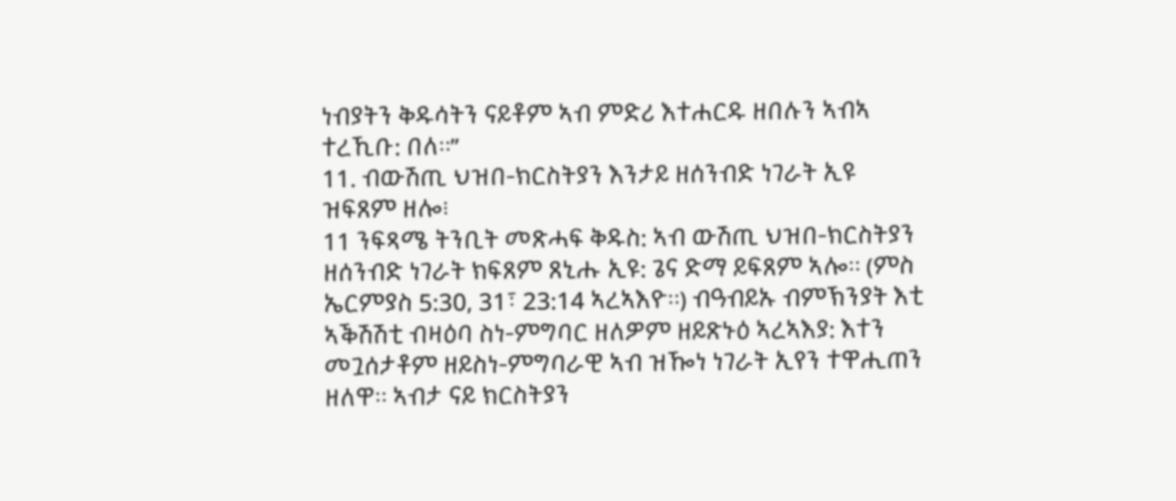ነብያትን ቅዱሳትን ናይቶም ኣብ ምድሪ እተሐርዱ ዘበሉን ኣብኣ ተረኺቡ: በለ።”
11. ብውሽጢ ህዝበ-ክርስትያን እንታይ ዘሰንብድ ነገራት ኢዩ ዝፍጸም ዘሎ፧
11 ንፍጻሜ ትንቢት መጽሓፍ ቅዱስ: ኣብ ውሽጢ ህዝበ-ክርስትያን ዘሰንብድ ነገራት ክፍጸም ጸኒሑ ኢዩ: ጌና ድማ ይፍጸም ኣሎ። (ምስ ኤርምያስ 5:30, 31፣ 23:14 ኣረኣእዮ።) ብዓብይኡ ብምኽንያት እቲ ኣቕሽሽቲ ብዛዕባ ስነ-ምግባር ዘለዎም ዘይጽኑዕ ኣረኣእያ: እተን መጓሰታቶም ዘይስነ-ምግባራዊ ኣብ ዝዀነ ነገራት ኢየን ተዋሒጠን ዘለዋ። ኣብታ ናይ ክርስትያን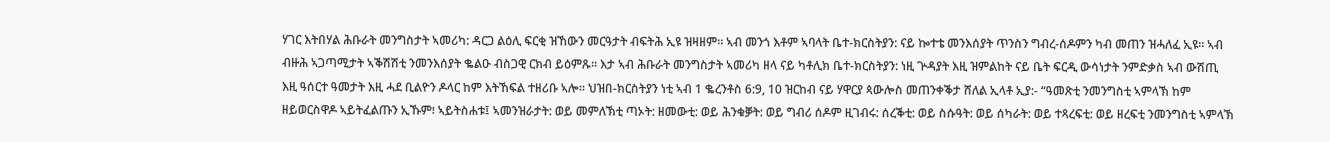ሃገር እትበሃል ሕቡራት መንግስታት ኣመሪካ: ዳርጋ ልዕሊ ፍርቂ ዝኸውን መርዓታት ብፍትሕ ኢዩ ዝዛዘም። ኣብ መንጎ እቶም ኣባላት ቤተ-ክርስትያን: ናይ ኰተቴ መንእሰያት ጥንስን ግብረ-ሰዶምን ካብ መጠን ዝሓለፈ ኢዩ። ኣብ ብዙሕ ኣጋጣሚታት ኣቕሽሽቲ ንመንእሰያት ቈልዑ ብስጋዊ ርክብ ይዕምጹ። እታ ኣብ ሕቡራት መንግስታት ኣመሪካ ዘላ ናይ ካቶሊክ ቤተ-ክርስትያን: ነዚ ጕዳያት እዚ ዝምልከት ናይ ቤት ፍርዲ ውሳነታት ንምድቃስ ኣብ ውሽጢ እዚ ዓሰርተ ዓመታት እዚ ሓደ ቢልዮን ዶላር ከም እትኸፍል ተዘሪቡ ኣሎ። ህዝበ-ክርስትያን ነቲ ኣብ 1 ቈረንቶስ 6:9, 10 ዝርከብ ናይ ሃዋርያ ጳውሎስ መጠንቀቕታ ሸለል ኢላቶ ኢያ:- “ዓመጽቲ ንመንግስቲ ኣምላኽ ከም ዘይወርስዋዶ ኣይትፈልጡን ኢኹም፧ ኣይትስሐቱ፤ ኣመንዝራታት: ወይ መምለኽቲ ጣኦት: ዘመውቲ: ወይ ሕንቁቓት: ወይ ግብሪ ሰዶም ዚገብሩ: ሰረቕቲ: ወይ ስሱዓት: ወይ ሰካራት: ወይ ተጻረፍቲ: ወይ ዘረፍቲ ንመንግስቲ ኣምላኽ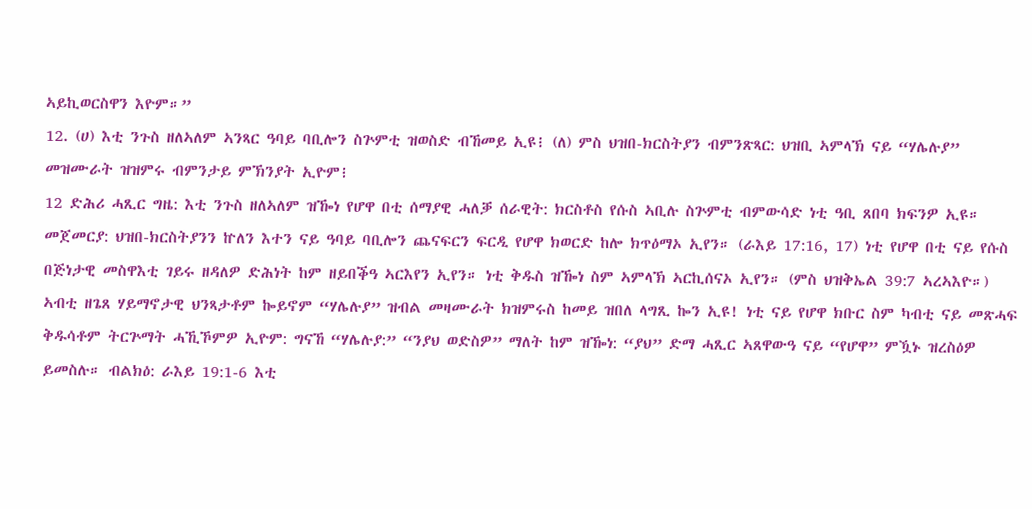ኣይኪወርስዋን እዮም።”
12. (ሀ) እቲ ንጉስ ዘለኣለም ኣንጻር ዓባይ ባቢሎን ስጕምቲ ዝወስድ ብኸመይ ኢዩ፧ (ለ) ምስ ህዝበ-ክርስትያን ብምንጽጻር: ህዝቢ ኣምላኽ ናይ “ሃሌሉያ” መዝሙራት ዝዝምሩ ብምንታይ ምኽንያት ኢዮም፧
12 ድሕሪ ሓጺር ግዜ: እቲ ንጉስ ዘለኣለም ዝዀነ የሆዋ በቲ ሰማያዊ ሓለቓ ሰራዊት: ክርስቶስ የሱስ ኣቢሉ ስጕምቲ ብምውሳድ ነቲ ዓቢ ጸበባ ክፍንዎ ኢዩ። መጀመርያ: ህዝበ-ክርስትያንን ኵለን እተን ናይ ዓባይ ባቢሎን ጨናፍርን ፍርዲ የሆዋ ክወርድ ከሎ ክጥዕማኦ ኢየን። (ራእይ 17:16, 17) ነቲ የሆዋ በቲ ናይ የሱስ በጅነታዊ መስዋእቲ ገይሩ ዘዳለዎ ድሕነት ከም ዘይበቕዓ ኣርእየን ኢየን። ነቲ ቅዱስ ዝዀነ ስም ኣምላኽ ኣርኪሰናኦ ኢየን። (ምስ ህዝቅኤል 39:7 ኣረኣእዮ።) ኣብቲ ዘጌጸ ሃይማኖታዊ ህንጻታቶም ኰይኖም “ሃሌሉያ” ዝብል መዛሙራት ክዝምሩስ ከመይ ዝበለ ላግጺ ኰን ኢዩ! ነቲ ናይ የሆዋ ክቡር ስም ካብቲ ናይ መጽሓፍ ቅዱሳቶም ትርጕማት ሓኺኾምዎ ኢዮም: ግናኸ “ሃሌሉያ:” “ንያህ ወድስዎ” ማለት ከም ዝዀነ: “ያህ” ድማ ሓጺር ኣጸዋውዓ ናይ “የሆዋ” ምዃኑ ዝረስዕዎ ይመስሉ። ብልክዕ: ራእይ 19:1-6 እቲ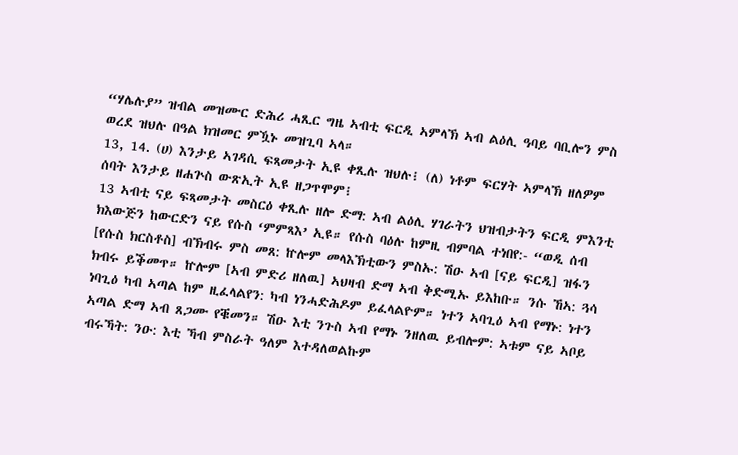“ሃሌሉያ” ዝብል መዝሙር ድሕሪ ሓጺር ግዜ ኣብቲ ፍርዲ ኣምላኽ ኣብ ልዕሊ ዓባይ ባቢሎን ምስ ወረደ ዝህሉ በዓል ክዝመር ምዃኑ መዝጊባ ኣላ።
13, 14. (ሀ) እንታይ ኣገዳሲ ፍጻመታት ኢዩ ቀጺሉ ዝህሉ፧ (ለ) ነቶም ፍርሃት ኣምላኽ ዘለዎም ሰባት እንታይ ዘሐጕስ ውጽኢት ኢዩ ዘጋጥሞም፧
13 ኣብቲ ናይ ፍጻመታት መስርዕ ቀጺሉ ዘሎ ድማ: ኣብ ልዕሊ ሃገራትን ህዝብታትን ፍርዲ ምእንቲ ክእውጅን ከውርድን ናይ የሱስ ‘ምምጻእ’ ኢዩ። የሱስ ባዕሉ ከምዚ ብምባል ተነበየ:- “ወዲ ሰብ [የሱስ ክርስቶስ] ብኽብሩ ምስ መጸ: ኵሎም መላእኽቲውን ምስኡ: ሽዑ ኣብ [ናይ ፍርዲ] ዝፋን ክብሩ ይቕመጥ። ኵሎም [ኣብ ምድሪ ዘለዉ] ኣህዛብ ድማ ኣብ ቅድሚኡ ይእከቡ። ንሱ ኸኣ: ጓሳ ነባጊዕ ካብ ኣጣል ከም ዚፈላልየን: ካብ ነንሓድሕዶም ይፈላልዮም። ነተን ኣባጊዕ ኣብ የማኑ: ነተን ኣጣል ድማ ኣብ ጸጋሙ የቑመን። ሽዑ እቲ ንጉስ ኣብ የማኑ ንዘለዉ ይብሎም: ኣቱም ናይ ኣቦይ ብሩኻት: ንዑ: እቲ ኻብ ምስራት ዓለም እተዳለወልኩም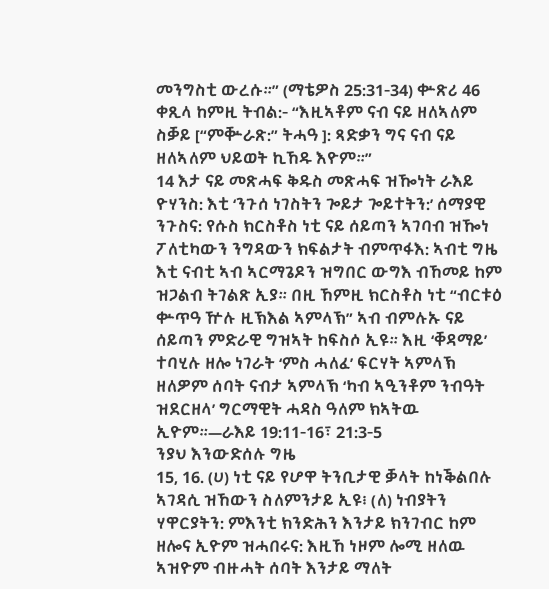መንግስቲ ውረሱ።” (ማቴዎስ 25:31-34) ቍጽሪ 46 ቀጺላ ከምዚ ትብል:- “እዚኣቶም ናብ ናይ ዘለኣለም ስቓይ [“ምቝራጽ:” ትሓዓ ]: ጻድቃን ግና ናብ ናይ ዘለኣለም ህይወት ኪኸዱ እዮም።”
14 እታ ናይ መጽሓፍ ቅዱስ መጽሓፍ ዝዀነት ራእይ ዮሃንስ: እቲ ‘ንጉሰ ነገስትን ጐይታ ጐይተትን:’ ሰማያዊ ንጉስና: የሱስ ክርስቶስ ነቲ ናይ ሰይጣን ኣገባብ ዝዀነ ፖለቲካውን ንግዳውን ክፍልታት ብምጥፋእ: ኣብቲ ግዜ እቲ ናብቲ ኣብ ኣርማጌዶን ዝግበር ውግእ ብኸመይ ከም ዝጋልብ ትገልጽ ኢያ። በዚ ኸምዚ ክርስቶስ ነቲ “ብርቱዕ ቍጥዓ ዅሉ ዚኽእል ኣምላኽ” ኣብ ብምሉኡ ናይ ሰይጣን ምድራዊ ግዝኣት ከፍስሶ ኢዩ። እዚ ‘ቐዳማይ’ ተባሂሉ ዘሎ ነገራት ‘ምስ ሓለፈ’ ፍርሃት ኣምላኽ ዘለዎም ሰባት ናብታ ኣምላኽ ‘ካብ ኣዒንቶም ንብዓት ዝደርዘላ’ ግርማዊት ሓዳስ ዓለም ክኣትዉ ኢዮም።—ራእይ 19:11-16፣ 21:3-5
ንያህ እንውድሰሉ ግዜ
15, 16. (ሀ) ነቲ ናይ የሆዋ ትንቢታዊ ቓላት ከነቕልበሉ ኣገዳሲ ዝኸውን ስለምንታይ ኢዩ፧ (ለ) ነብያትን ሃዋርያትን: ምእንቲ ክንድሕን እንታይ ክንገብር ከም ዘሎና ኢዮም ዝሓበሩና: እዚኸ ነዞም ሎሚ ዘለዉ ኣዝዮም ብዙሓት ሰባት እንታይ ማለት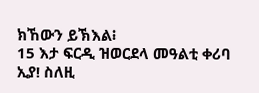ክኸውን ይኽእል፧
15 እታ ፍርዲ ዝወርደላ መዓልቲ ቀሪባ ኢያ! ስለዚ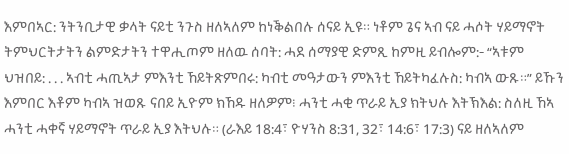እምበኣር: ንትንቢታዊ ቃላት ናይቲ ንጉስ ዘለኣለም ከነቕልበሉ ሰናይ ኢዩ። ነቶም ጌና ኣብ ናይ ሓሶት ሃይማኖት ትምህርትታትን ልምድታትን ተዋሒጦም ዘለዉ ሰባት: ሓደ ሰማያዊ ድምጺ ከምዚ ይብሎም:- “ኣቱም ህዝበይ: . . . ኣብቲ ሓጢኣታ ምእንቲ ኸይትጽምበሩ: ካብቲ መዓታውን ምእንቲ ኸይትካፈሉስ: ካብኣ ውጹ።” ይኹን እምበር እቶም ካብኣ ዝወጹ ናበይ ኢዮም ክኸዱ ዘለዎም፧ ሓንቲ ሓቂ ጥራይ ኢያ ክትህሉ እትኽእል: ስለዚ ኸኣ ሓንቲ ሓቀኛ ሃይማኖት ጥራይ ኢያ እትህሉ። (ራእይ 18:4፣ ዮሃንስ 8:31, 32፣ 14:6፣ 17:3) ናይ ዘለኣለም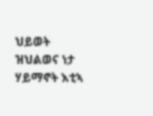ህይወት ዝህልወና ነታ ሃይማኖት እቲኣ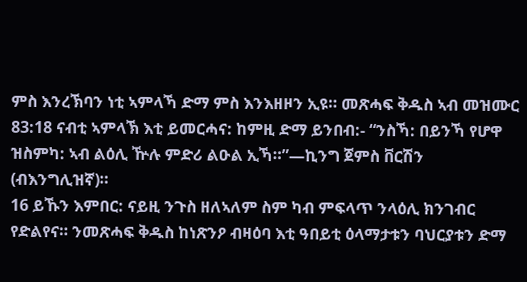ምስ እንረኽባን ነቲ ኣምላኻ ድማ ምስ እንእዘዞን ኢዩ። መጽሓፍ ቅዱስ ኣብ መዝሙር 83:18 ናብቲ ኣምላኽ እቲ ይመርሓና: ከምዚ ድማ ይንበብ:- “ንስኻ: በይንኻ የሆዋ ዝስምካ: ኣብ ልዕሊ ዅሉ ምድሪ ልዑል ኢኻ።”—ኪንግ ጀምስ ቨርሽን (ብእንግሊዝኛ)።
16 ይኹን እምበር: ናይዚ ንጉስ ዘለኣለም ስም ካብ ምፍላጥ ንላዕሊ ክንገብር የድልየና። ንመጽሓፍ ቅዱስ ከነጽንዖ ብዛዕባ እቲ ዓበይቲ ዕላማታቱን ባህርያቱን ድማ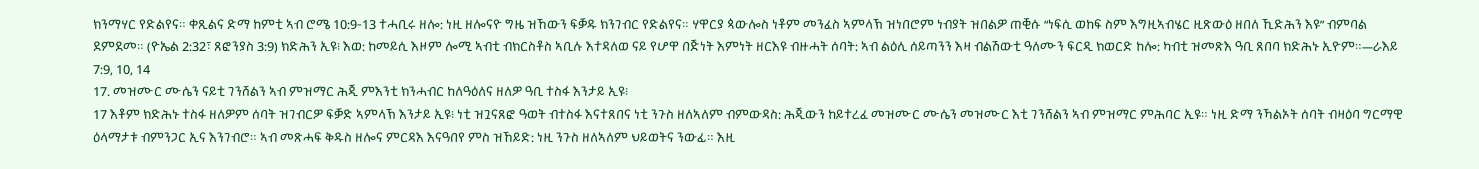ክንማሃር የድልየና። ቀጺልና ድማ ከምቲ ኣብ ሮሜ 10:9-13 ተሓቢሩ ዘሎ: ነዚ ዘሎናዮ ግዜ ዝኸውን ፍቓዱ ክንገብር የድልየና። ሃዋርያ ጳውሎስ ነቶም መንፈስ ኣምላኽ ዝነበሮም ነብያት ዝበልዎ ጠቒሱ “ነፍሲ ወከፍ ስም እግዚኣብሄር ዚጽውዕ ዘበለ ኺድሕን እዩ” ብምባል ደምደመ። (ዮኤል 2:32፣ ጸፎንያስ 3:9) ክድሕን ኢዩ፧ እወ: ከመይሲ እዞም ሎሚ ኣብቲ ብክርስቶስ ኣቢሉ እተዳለወ ናይ የሆዋ በጅነት እምነት ዘርእዩ ብዙሓት ሰባት: ኣብ ልዕሊ ሰይጣንን እዛ ብልሽውቲ ዓለሙን ፍርዲ ክወርድ ከሎ: ካብቲ ዝመጽእ ዓቢ ጸበባ ክድሕኑ ኢዮም።—ራእይ 7:9, 10, 14
17. መዝሙር ሙሴን ናይቲ ገንሸልን ኣብ ምዝማር ሕጂ ምእንቲ ክንሓብር ከለዓዕለና ዘለዎ ዓቢ ተስፋ እንታይ ኢዩ፧
17 እቶም ክድሕኑ ተስፋ ዘለዎም ሰባት ዝገብርዎ ፍቓድ ኣምላኽ እንታይ ኢዩ፧ ነቲ ዝጓናጸፎ ዓወት ብተስፋ እናተጸበና ነቲ ንጉስ ዘለኣለም ብምውዳስ: ሕጂውን ከይተረፈ መዝሙር ሙሴን መዝሙር እቲ ገንሸልን ኣብ ምዝማር ምሕባር ኢዩ። ነዚ ድማ ንኻልኦት ሰባት ብዛዕባ ግርማዊ ዕላማታቱ ብምንጋር ኢና እንገብሮ። ኣብ መጽሓፍ ቅዱስ ዘሎና ምርዳእ እናዓበየ ምስ ዝኸይድ: ነዚ ንጉስ ዘለኣለም ህይወትና ንውፊ። እዚ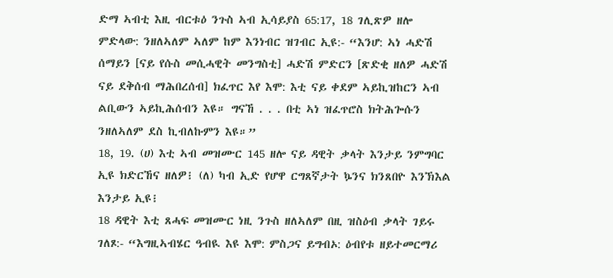ድማ ኣብቲ እዚ ብርቱዕ ንጉስ ኣብ ኢሳይያስ 65:17, 18 ገሊጽዎ ዘሎ ምድላው: ንዘለኣለም ኣለም ከም እንነብር ዝገብር ኢዩ:- “እንሆ: ኣነ ሓድሽ ሰማይን [ናይ የሱስ መሲሓዊት መንግስቲ] ሓድሽ ምድርን [ጽድቂ ዘለዎ ሓድሽ ናይ ደቅሰብ ማሕበረሰብ] ክፈጥር እየ እሞ: እቲ ናይ ቀደም ኣይኪዝከርን ኣብ ልቢውን ኣይኪሕሰብን እዩ። ግናኸ . . . በቲ ኣነ ዝፈጥሮስ ክትሕጐሱን ንዘለኣለም ደስ ኪብለኩምን እዩ።”
18, 19. (ሀ) እቲ ኣብ መዝሙር 145 ዘሎ ናይ ዳዊት ቃላት እንታይ ንምግባር ኢዩ ክድርኸና ዘለዎ፧ (ለ) ካብ ኢድ የሆዋ ርግጸኛታት ኴንና ክንጸበዮ እንኽእል እንታይ ኢዩ፧
18 ዳዊት እቲ ጸሓፍ መዝሙር ነዚ ንጉስ ዘለኣለም በዚ ዝስዕብ ቃላት ገይሩ ገለጾ:- “እግዚኣብሄር ዓብዪ እዩ እሞ: ምስጋና ይግብኦ: ዕብየቱ ዘይተመርማሪ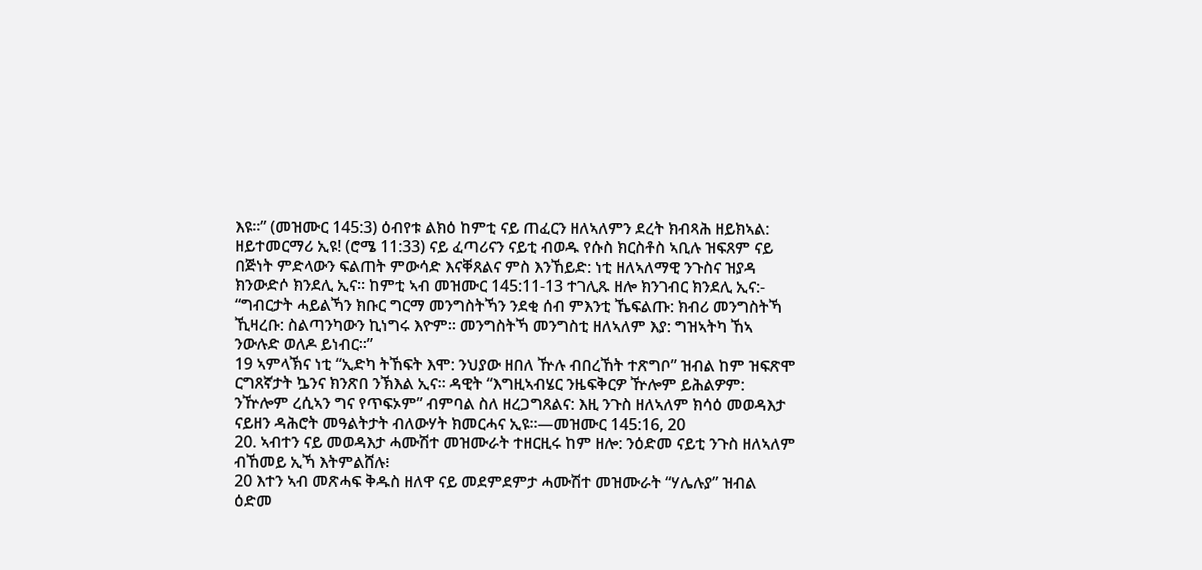እዩ።” (መዝሙር 145:3) ዕብየቱ ልክዕ ከምቲ ናይ ጠፈርን ዘለኣለምን ደረት ክብጻሕ ዘይክኣል: ዘይተመርማሪ ኢዩ! (ሮሜ 11:33) ናይ ፈጣሪናን ናይቲ ብወዱ የሱስ ክርስቶስ ኣቢሉ ዝፍጸም ናይ በጅነት ምድላውን ፍልጠት ምውሳድ እናቐጸልና ምስ እንኸይድ: ነቲ ዘለኣለማዊ ንጉስና ዝያዳ ክንውድሶ ክንደሊ ኢና። ከምቲ ኣብ መዝሙር 145:11-13 ተገሊጹ ዘሎ ክንገብር ክንደሊ ኢና:- “ግብርታት ሓይልኻን ክቡር ግርማ መንግስትኻን ንደቂ ሰብ ምእንቲ ኼፍልጡ: ክብሪ መንግስትኻ ኺዛረቡ: ስልጣንካውን ኪነግሩ እዮም። መንግስትኻ መንግስቲ ዘለኣለም እያ: ግዝኣትካ ኸኣ ንውሉድ ወለዶ ይነብር።”
19 ኣምላኽና ነቲ “ኢድካ ትኸፍት እሞ: ንህያው ዘበለ ዅሉ ብበረኸት ተጽግቦ” ዝብል ከም ዝፍጽሞ ርግጸኛታት ኴንና ክንጽበ ንኽእል ኢና። ዳዊት “እግዚኣብሄር ንዜፍቅርዎ ዅሎም ይሕልዎም: ንዅሎም ረሲኣን ግና የጥፍኦም” ብምባል ስለ ዘረጋግጸልና: እዚ ንጉስ ዘለኣለም ክሳዕ መወዳእታ ናይዘን ዳሕሮት መዓልትታት ብለውሃት ክመርሓና ኢዩ።—መዝሙር 145:16, 20
20. ኣብተን ናይ መወዳእታ ሓሙሽተ መዝሙራት ተዘርዚሩ ከም ዘሎ: ንዕድመ ናይቲ ንጉስ ዘለኣለም ብኸመይ ኢኻ እትምልሸሉ፧
20 እተን ኣብ መጽሓፍ ቅዱስ ዘለዋ ናይ መደምደምታ ሓሙሽተ መዝሙራት “ሃሌሉያ” ዝብል ዕድመ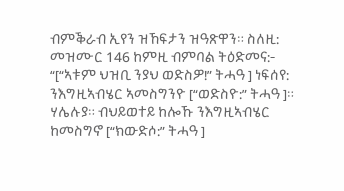ብምቕራብ ኢየን ዝኸፍታን ዝዓጽዋን። ስለዚ: መዝሙር 146 ከምዚ ብምባል ትዕድመና:- “[“ኣቱም ህዝቢ ንያህ ወድስዎ!” ትሓዓ ] ነፍሰየ: ንእግዚኣብሄር ኣመስግንዮ [“ወድስዮ:” ትሓዓ ]። ሃሌሉያ። ብህይወተይ ከሎኹ ንእግዚኣብሄር ከመስግኖ [“ክውድሶ:” ትሓዓ ]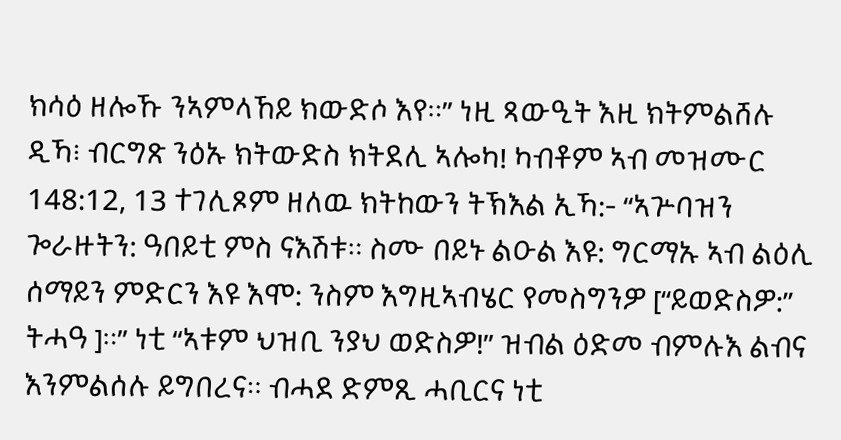ክሳዕ ዘሎኹ ንኣምላኸይ ክውድሶ እየ።” ነዚ ጻውዒት እዚ ክትምልሸሉ ዲኻ፧ ብርግጽ ንዕኡ ክትውድስ ክትደሊ ኣሎካ! ካብቶም ኣብ መዝሙር 148:12, 13 ተገሊጾም ዘለዉ ክትከውን ትኽእል ኢኻ:- “ኣጕባዝን ጐራዙትን: ዓበይቲ ምስ ናእሽቱ። ስሙ በይኑ ልዑል እዩ: ግርማኡ ኣብ ልዕሊ ሰማይን ምድርን እዩ እሞ: ንስም እግዚኣብሄር የመስግንዎ [“ይወድስዎ:” ትሓዓ ]።” ነቲ “ኣቱም ህዝቢ ንያህ ወድስዎ!” ዝብል ዕድመ ብምሉእ ልብና እንምልሰሉ ይግበረና። ብሓደ ድምጺ ሓቢርና ነቲ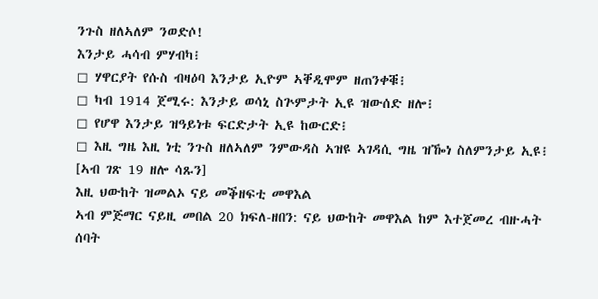ንጉስ ዘለኣለም ንወድሶ!
እንታይ ሓሳብ ምሃብካ፧
◻ ሃዋርያት የሱስ ብዛዕባ እንታይ ኢዮም ኣቐዲሞም ዘጠንቀቑ፧
◻ ካብ 1914 ጀሚሩ: እንታይ ወሳኒ ስጕምታት ኢዩ ዝውሰድ ዘሎ፧
◻ የሆዋ እንታይ ዝዓይነቱ ፍርድታት ኢዩ ከውርድ፧
◻ እዚ ግዜ እዚ ነቲ ንጉስ ዘለኣለም ንምውዳስ ኣዝዩ ኣገዳሲ ግዜ ዝዀነ ስለምንታይ ኢዩ፧
[ኣብ ገጽ 19 ዘሎ ሳጹን]
እዚ ህውከት ዝመልኦ ናይ መቕዘፍቲ መዋእል
ኣብ ምጅማር ናይዚ መበል 20 ክፍለ-ዘበን: ናይ ህውከት መዋእል ከም እተጀመረ ብዙሓት ሰባት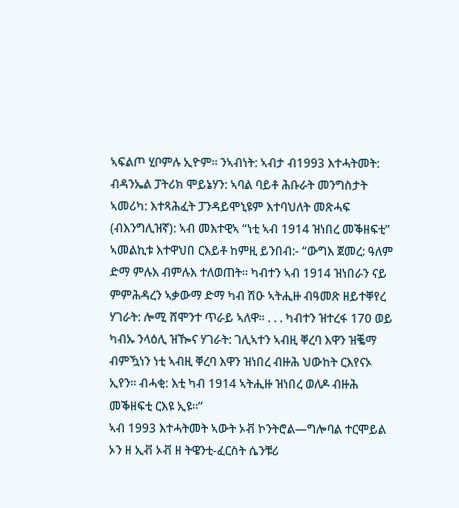ኣፍልጦ ሂቦምሉ ኢዮም። ንኣብነት: ኣብታ ብ1993 እተሓትመት: ብዳንኤል ፓትሪክ ሞይኔሃን: ኣባል ባይቶ ሕቡራት መንግስታት ኣመሪካ: እተጻሕፈት ፓንዳይሞኒዩም እተባህለት መጽሓፍ (ብእንግሊዝኛ): ኣብ መእተዊኣ “ነቲ ኣብ 1914 ዝነበረ መቕዘፍቲ” ኣመልኪቱ እተዋህበ ርእይቶ ከምዚ ይንበብ:- “ውግእ ጀመረ: ዓለም ድማ ምሉእ ብምሉእ ተለወጠት። ካብተን ኣብ 1914 ዝነበራን ናይ ምምሕዳረን ኣቃውማ ድማ ካብ ሽዑ ኣትሒዙ ብዓመጽ ዘይተቐየረ ሃገራት: ሎሚ ሸሞንተ ጥራይ ኣለዋ። . . . ካብተን ዝተረፋ 170 ወይ ካብኡ ንላዕሊ ዝዀና ሃገራት: ገሊኣተን ኣብዚ ቐረባ እዋን ዝቘማ ብምዃነን ነቲ ኣብዚ ቐረባ እዋን ዝነበረ ብዙሕ ህውከት ርእየናኦ ኢየን። ብሓቂ: እቲ ካብ 1914 ኣትሒዙ ዝነበረ ወለዶ ብዙሕ መቕዘፍቲ ርእዩ ኢዩ።”
ኣብ 1993 እተሓትመት ኣውት ኦቭ ኮንትሮል—ግሎባል ተርሞይል ኦን ዘ ኢቭ ኦቭ ዘ ትዌንቲ-ፈርስት ሴንቹሪ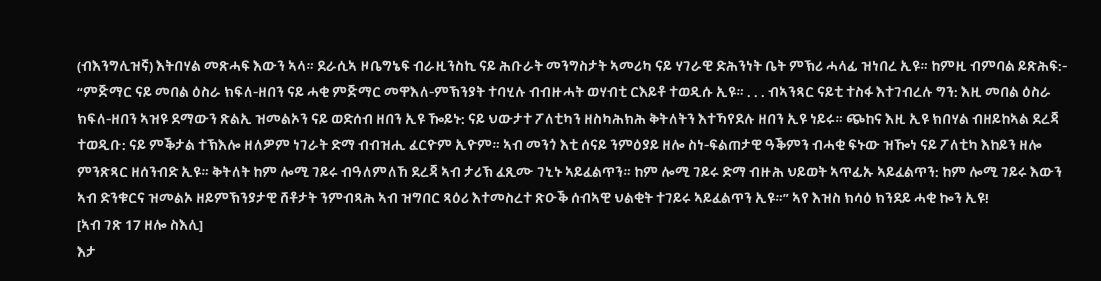(ብእንግሊዝኛ) እትበሃል መጽሓፍ እውን ኣላ። ደራሲኣ ዞቤግኔፍ ብራዚንስኪ ናይ ሕቡራት መንግስታት ኣመሪካ ናይ ሃገራዊ ድሕንነት ቤት ምኽሪ ሓላፊ ዝነበረ ኢዩ። ከምዚ ብምባል ይጽሕፍ:- “ምጅማር ናይ መበል ዕስራ ክፍለ-ዘበን ናይ ሓቂ ምጅማር መዋእለ-ምኽንያት ተባሂሉ ብብዙሓት ወሃብቲ ርእይቶ ተወዲሱ ኢዩ። . . . ብኣንጻር ናይቲ ተስፋ እተገብረሉ ግን: እዚ መበል ዕስራ ክፍለ-ዘበን ኣዝዩ ደማውን ጽልኢ ዝመልኦን ናይ ወድሰብ ዘበን ኢዩ ዀይኑ: ናይ ህውታተ ፖለቲካን ዘስካሕክሕ ቅትለትን እተኻየደሉ ዘበን ኢዩ ነይሩ። ጭከና እዚ ኢዩ ክበሃል ብዘይከኣል ደረጃ ተወዲቡ: ናይ ምቕታል ተኽእሎ ዘለዎም ነገራት ድማ ብብዝሒ ፈርዮም ኢዮም። ኣብ መንጎ እቲ ሰናይ ንምዕያይ ዘሎ ስነ-ፍልጠታዊ ዓቕምን ብሓቂ ፍኑው ዝዀነ ናይ ፖለቲካ እከይን ዘሎ ምንጽጻር ዘሰንብድ ኢዩ። ቅትለት ከም ሎሚ ገይሩ ብዓለምለኸ ደረጃ ኣብ ታሪኽ ፈጺሙ ገኒኑ ኣይፈልጥን። ከም ሎሚ ገይሩ ድማ ብዙሕ ህይወት ኣጥፊኡ ኣይፈልጥን: ከም ሎሚ ገይሩ እውን ኣብ ድንቁርና ዝመልኦ ዘይምኽንያታዊ ሸቶታት ንምብጻሕ ኣብ ዝግበር ጻዕሪ እተመስረተ ጽዑቕ ሰብኣዊ ህልቂት ተገይሩ ኣይፈልጥን ኢዩ።” ኣየ እዝስ ክሳዕ ክንደይ ሓቂ ኰን ኢዩ!
[ኣብ ገጽ 17 ዘሎ ስእሊ]
እታ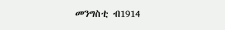መንግስቲ ብ1914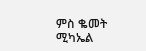ምስ ቈመት ሚካኤል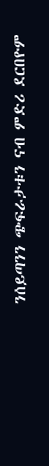ንሰይጣንን ጭፍራታቱን ናብ ምድሪ ደርበዮም